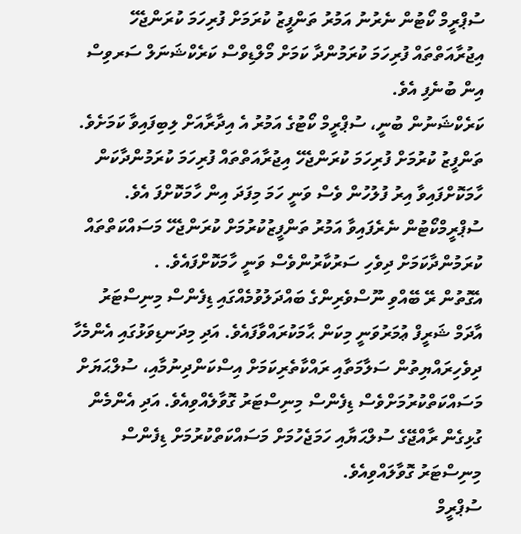ސުޕްރީމް ކޯޓުން ނެރުނު އަމުރު ތަންފީޒު ކުރަމަށް ފުރިހަމަ ކުރަންޖެހޭ އިޖުރާއަތްތައް ފުރިހަމަ ކުރަމުންދާ ކަމަށް މޯލްޑިވްސް ކަރެކްޝަނަލް ސަރވިސް އިން ބުނެފި އެވެ.
ކަރެކްޝަނުން ބުނީ، ސުޕްރީމް ކޯޓުގެ އަމުރު އެ އިދާރާއަށް ލިބިފައިވާ ކަމަށެވެ. ތަންފީޒު ކުރުމަށް ފުރިހަމަ ކުރަންޖެހޭ އިޖުރާއަތްތައް ފުރިހަމަ ކުރަމުންދާކަން ހާމަކޮށްފައިވާ އިރު ފުލުހުން ވެސް ވަނީ ހަމަ މިފަދަ އިން ހާމަކޮށްފަ އެވެ.
ސުޕްރީމްކޯޓުން ނެރެފައިވާ އަމުރު ތަންފީޒުކުރުމަށް ކުރަންޖެހޭ މަސައްކަތްތައް ކުރަމުންދާކަމަށް ދިވެހި ސަރުކާރުންވެސް ވަނީ ހާމަކޮށްފައެވެ. .
އެގޮތުން ރޭ ބޭއްވި ނޫސްވެރިންގެ ބައްދަލުވުމެއްގައި ޑިފެންސް މިނިސްޓަރު އާދަމް ޝަރީފް ޢުމަރުވަނީ މިކަން ޙާމަކުރައްވާފައެވެ. އަދި މިދަނޑިވަޅުގައި އެންމެހާ ދިވެހިރައްޔިތުން ސަލާމަތާއި ރައްކާތެރިކަމަށް އިސްކަންދިނުމާއި، ސުލްޙަޔަށް މަސައްކަތްކުރުމަށްވެސް ޑިފެންސް މިނިސްޓަރު ގޮވާލެއްވިއެވެ. އަދި އެންމެން ގުޅިގެން ރާއްޖޭގެ ސުލްޙަޔާއި ހަމަޖެހުމަށް މަސައްކަތްކުރުމަށް ޑިފެންސް މިނިސްޓަރު ގޮވާލައްވިއެވެ.
ސުޕްރީމް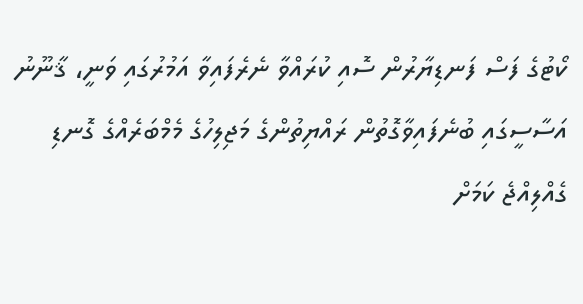ކޯޓުގެ ފަސް ފަނޑިޔާރުން ސޮއި ކުރައްވާ ނެރެފައިވާ އަމުރުގައި ވަނީ، ޤާނޫނު އަސާސީގައި ބުނެފައިވާގޮތުން ރައްޔިތުންގެ މަޖިލިހުގެ މެމްބަރެއްގެ ގޮނޑި ގެއްލިއްޖެ ކަމަށް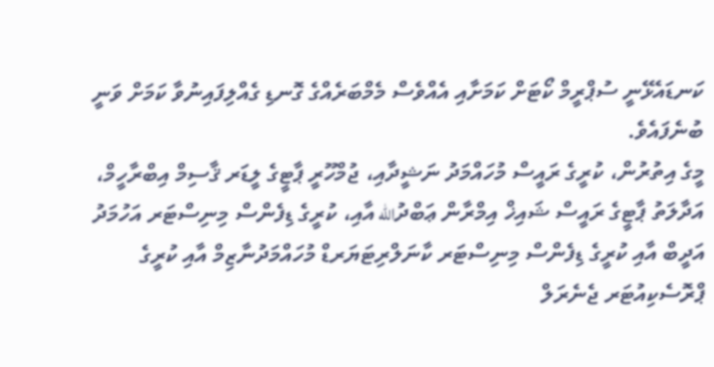ކަނޑައެޅޭނީ ސުޕްރީމް ކޯޓަށް ކަމަށާއި އެއްވެސް މެމްބަރެއްގެ ގޮނޑި ގެއްލިފައިނުވާ ކަމަށް ވަނީ ބުނެފައެވެ.
މީގެ އިތުރުން، ކުރީގެ ރައީސް މުހައްމަދު ނަޝީދާއި، ޖުމްހޫރީ ޕާޓީގެ ލީޑަރ ޤާސިމް އިބްރާހީމް، އަދާލަތު ޕާޓީގެ ރައީސް ޝައިޚް އިމްރާން ޢަބްދުالله އާއި، ކުރީގެ ޑިފެންސް މިނިސްޓަރ އަހުމަދު އަދީބް އާއި ކުރީގެ ޑިފެންސް މިނިސްޓަރ ކާނަލްރިޓަޔަރޑް މުހައްމަދުނާޒިމް އާއި ކުރީގެ ޕްރޮސެކިއުޓަރ ޖެނެރަލް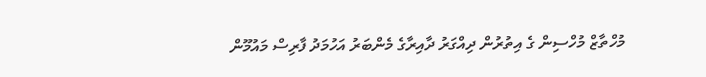މުހްތާޒް މުހްސިން ގެ އިތުރުން ދިއްގަރު ދާއިރާގެ މެންބަރު އަހުމަދު ފާރިސް މައުމޫން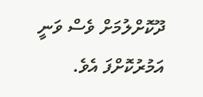ދޫކޮށްލުމަށް ވެސް ވަނީ އަމުރުކޮށްފަ އެވެ.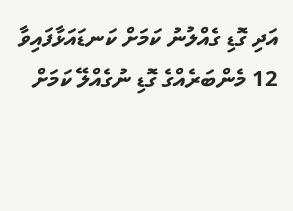އަދި ގޮޑި ގެއްލުނު ކަމަށް ކަނޑައަޅާފައިވާ 12 މެންބަރެއްގެ ގޮޑި ނުގެއްލޭ ކަމަށް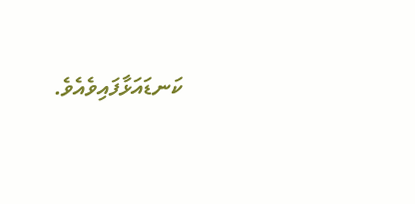ކަނޑައަޅާފައިވެއެވެ.